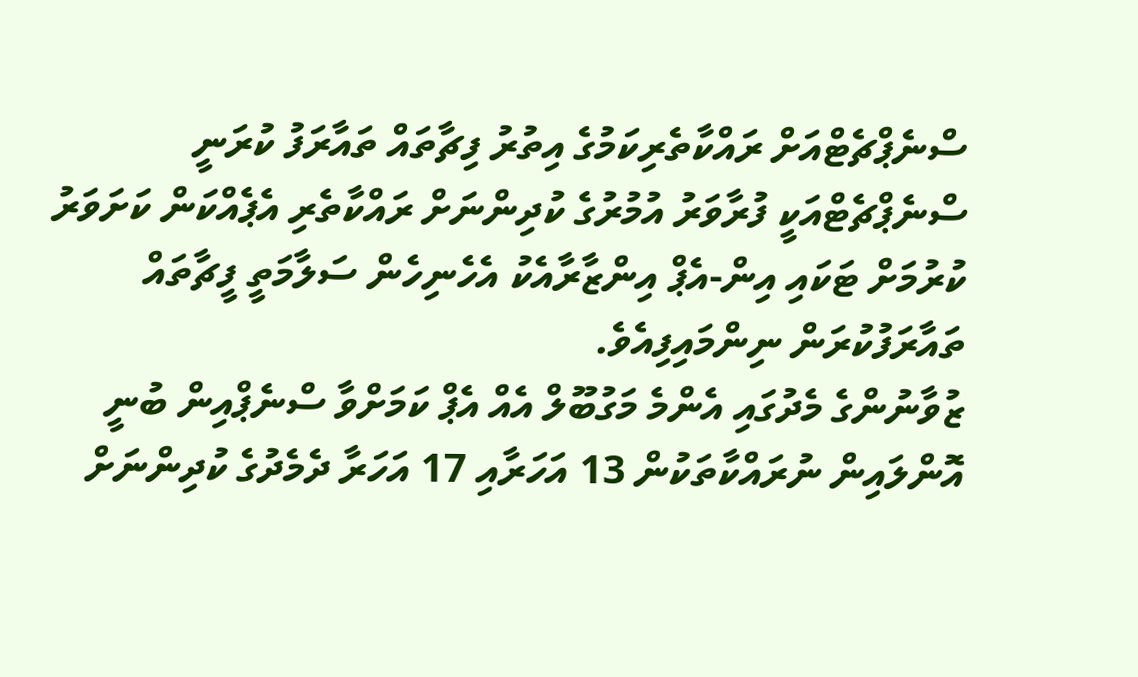ސްނެޕްޗެޓްއަށް ރައްކާތެރިކަމުގެ އިތުރު ފިޗާތައް ތައާރަފު ކުރަނީ
ސްނެޕްޗެޓްއަކީ ފުރާވަރު އުމުރުގެ ކުދިންނަށް ރައްކާތެރި އެޕެއްކަން ކަށަވަރު ކުރުމަށް ޓަކައި އިން-އެޕް އިންޒާރާއެކު އެހެނިހެން ސަލާމަތީ ފީޗާތައް ތައާރަފުކުރަން ނިންމައިފިއެވެ.
ޒުވާނުންގެ މެދުގައި އެންމެ މަގުބޫލް އެއް އެޕް ކަމަށްވާ ސްނެޕްއިން ބުނީ އޮންލައިން ނުރައްކާތަކުން 13 އަހަރާއި 17 އަހަރާ ދެމެދުގެ ކުދިންނަށް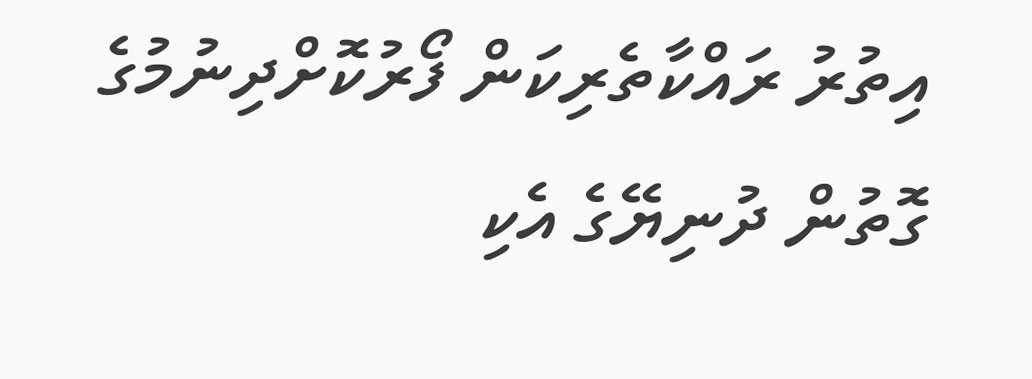އިތުރު ރައްކާތެރިކަން ފޯރުކޮށްދިނުމުގެ ގޮތުން ދުނިޔޭގެ އެކި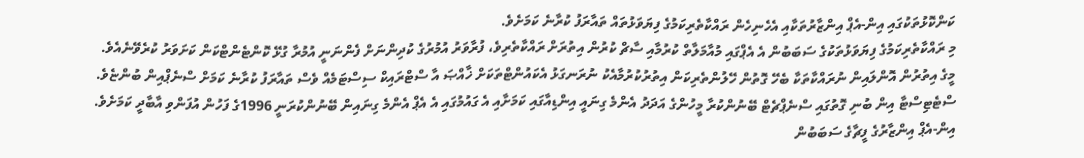ކަންކޮޅުތަކުގައި އިން-އެޕް އިންޒާރުތަކާއި އެހެނިހެން ރައްކާތެރިކަމުގެ ފިޔަވަޅުތައް ތައާރަފު ކުރާނެ ކަމަށެވެ.
މި ރައްކާތެރިކަމުގެ ފިޔަވަޅުތަކުގެ ސަބަބުން އެ އެޕްގައި މުއާމަލާތް ކުރުމާއި ސާޗް ކުރުން އިތުރަށް ރައްކާތެރިވެ، ފުރާވަރު އުމުރުގެ ކުދިންނަށް ފެންނަނީ އުމުރާ ގުޅޭ ކޮންޓެންޓްކަން ކަށަވަރު ކުރެވޭނެއެވެ.
މީގެ އިތުރުން އޮންލައިން ނުރައްކާތަކާ ބެހޭ ގޮތުން ހޭލުންތެރިކަން އިތުރުކުރުމާއެކު ނުރަނގަޅު އެކައުންޓްތަކަށް ޚާއްޞަ އާ ސްޓްރައިކް ސިސްޓަމެއް ވެސް ތައާރަފު ކުރާނެ ކަމަށް ސްނެޕްއިން ބުންޏެވެ.
ސްޓެޓިސްޓާ އިން ބުނި ގޮތުގައި ސްނެޕްޗެޓް ބޭނުންކުރާ މީހުންގެ އަދަދު އެންމެ ގިނައީ އިންޑިއާގައި ކަމަށާއި އެ ގައުމުގައި އެ އެޕް އެންމެ ގިނައިން ބޭނުންކުރަނީ 1996ގެ ފަހުން އުފަންވި އާބާދީ ކަމަށެވެ.
އިން-އެޕް އިންޒާރުގެ ފީޗާގެ ސަބަބުން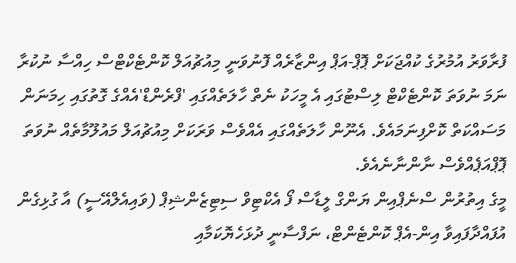ފުރާވަރު އުމުރުގެ ކުއްޖަކަށް ޕޮޕް-އަޕް އިންޒާރެއް ފޮނުވަނީ މިއުޗުއަލް ކޮންޓެކްޓްސް ހިއްސާ ނުކުރާ ނަމަ ނުވަތަ ކޮންޓެކްޓް ލިސްޓުގައި އެ މީހަކު ނެތް ހާލަތެއްގައި 'ފްރެންޑް'އެއްގެ ގޮތުގައި ހިމަނަން މަސައްކަތް ކޮށްފިނަމައެވެ. އެނޫން ހާލަތެއްގައި އެއްވެސް ވަރަކަށް މިއުޗުއަލް މައުލޫމާތެއް ނުވަތަ ޕޮޕްއަޕެއްވެސް ނާންނާނެއެވެ.
މީގެ އިތުރުން ސްނެޕްއިން ޔަންގް ލީޑާސް ފޯ އެކްޓިވް ސިޓިޒެންޝިޕް (ވައިއެލްއޭސީ) އާ ގުޅިގެން އުފައްދާފައިވާ އިން-އެޕް ކޮންޓެންޓް، ނަފްސާނީ ދުޅަހެޔޮކަމާއި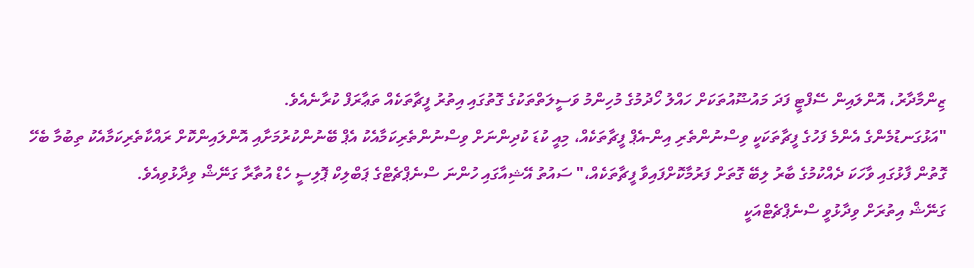ޒިންމާދާރު، އޮންލައިން ސޭފްޓީ ފަދަ މައުޟޫއުތަކަށް ހައްލު ހޯދުމުގެ މުހިންމު ވަސީލަތްތަކުގެ ގޮތުގައި އިތުރު ފީޗާތަކެއް ތަޢާރަފް ކުރާނެއެވެ.
"އަޅުގަނޑުމެންގެ އެންމެ ފަހުގެ ފީޗާތަކަކީ ވިސްނުންތެރި އިން-އެޕް ފީޗާތަކެއް، މިއީ ކުޑަ ކުދިންނަށް ވިސްނުންތެރިކަމާއެކު އެޕް ބޭނުންކުރުމަށާއި އޮންލައިންކޮށް ރައްކާތެރިކަމާއެކު ތިބުމާ ބެހޭ ގޮތުން ފާޅުގައި ވާހަކަ ދެއްކުމުގެ ބާރު ލިބޭ ގޮތަށް ފަރުމާކޮށްފައިވާ ފީޗާތަކެއް،" ސައުތު އޭޝިއާގައި ހުންނަ ސްނެޕްޗެޓްގެ ޕަބްލިކް ޕޮލިސީ ހެޑް އުތާރާ ގަނޭޝް ވިދާޅުވިއެވެ.
ގަނޭޝް އިތުރަށް ވިދާޅުވީ ސްނެޕްޗެޓްއަކީ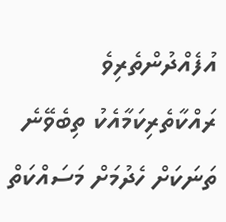އުފެއްދުންތެރިވެ ރައްކާތެރިކަމާއެކު ތިބެވޭނެ ތަނަކަށް ހެދުމަށް މަސައްކަތް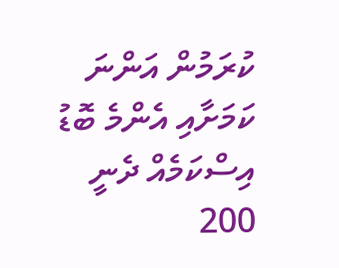ކުރަމުން އަންނަ ކަމަށާއި އެންމެ ބޮޑު އިސްކަމެއް ދެނީ 200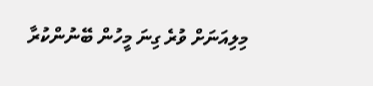މިލިއަނަށް ވުރެ ގިނަ މީހުން ބޭނުންކުރާ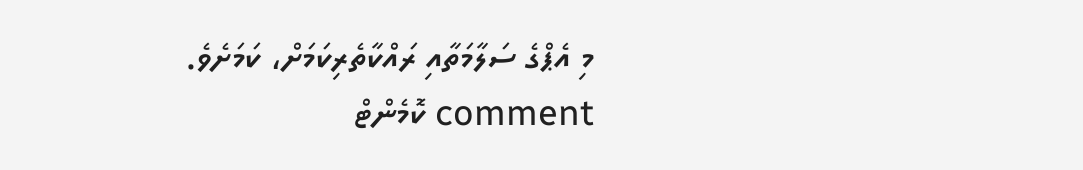މި އެޕްގެ ސަލާމަތާއި ރައްކާތެރިކަމަށް، ކަމަށެވެ.
comment ކޮމެންޓް